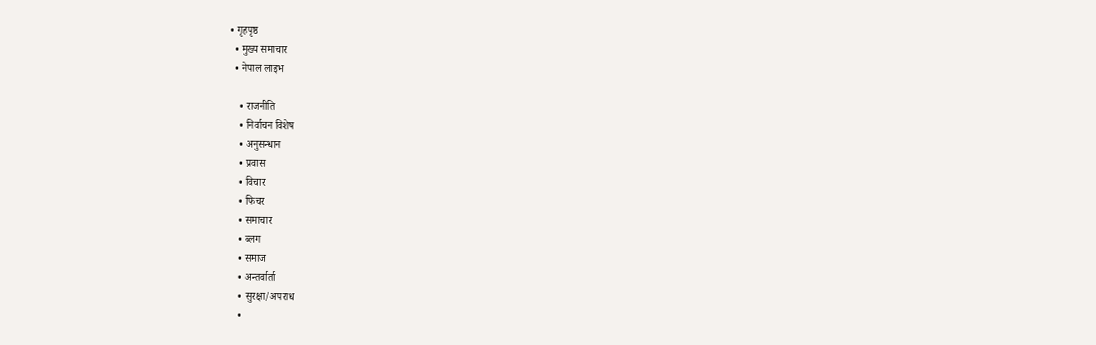• गृहपृष्ठ
  • मुख्य समाचार
  • नेपाल लाइभ

    • राजनीति
    • निर्वाचन विशेष
    • अनुसन्धान
    • प्रवास
    • विचार
    • फिचर
    • समाचार
    • ब्लग
    • समाज
    • अन्तर्वार्ता
    • सुरक्षा/अपराध
    •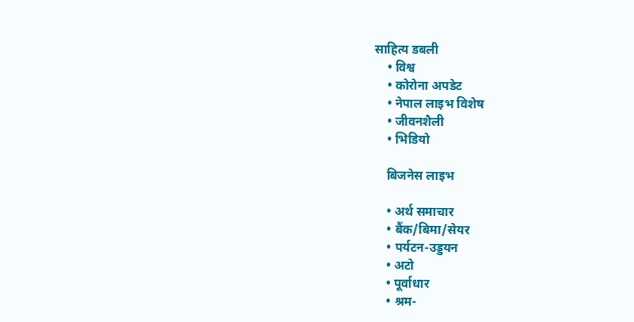साहित्य डबली
    • विश्व
    • कोरोना अपडेट
    • नेपाल लाइभ विशेष
    • जीवनशैली
    • भिडियो

    बिजनेस लाइभ

    • अर्थ समाचार
    • बैंक/बिमा/सेयर
    • पर्यटन-उड्डयन
    • अटो
    • पूर्वाधार
    • श्रम-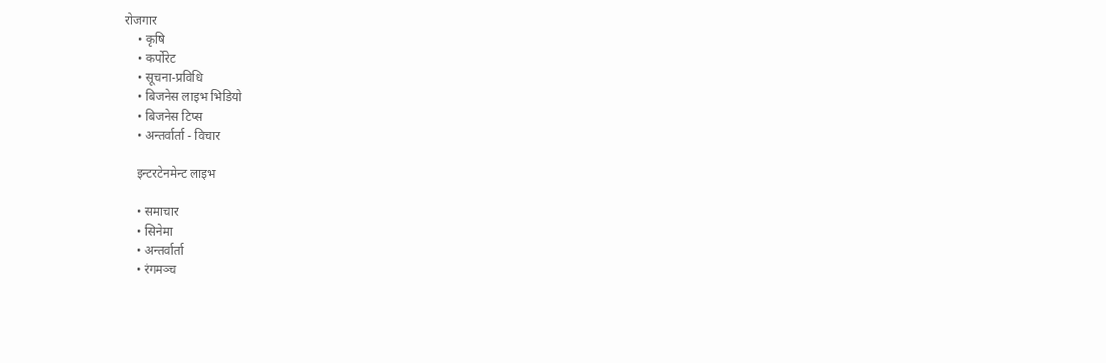रोजगार
    • कृषि
    • कर्पोरेट
    • सूचना-प्रविधि
    • बिजनेस लाइभ भिडियो
    • बिजनेस टिप्स
    • अन्तर्वार्ता - विचार

    इन्टरटेनमेन्ट लाइभ

    • समाचार
    • सिनेमा
    • अन्तर्वार्ता
    • रंगमञ्च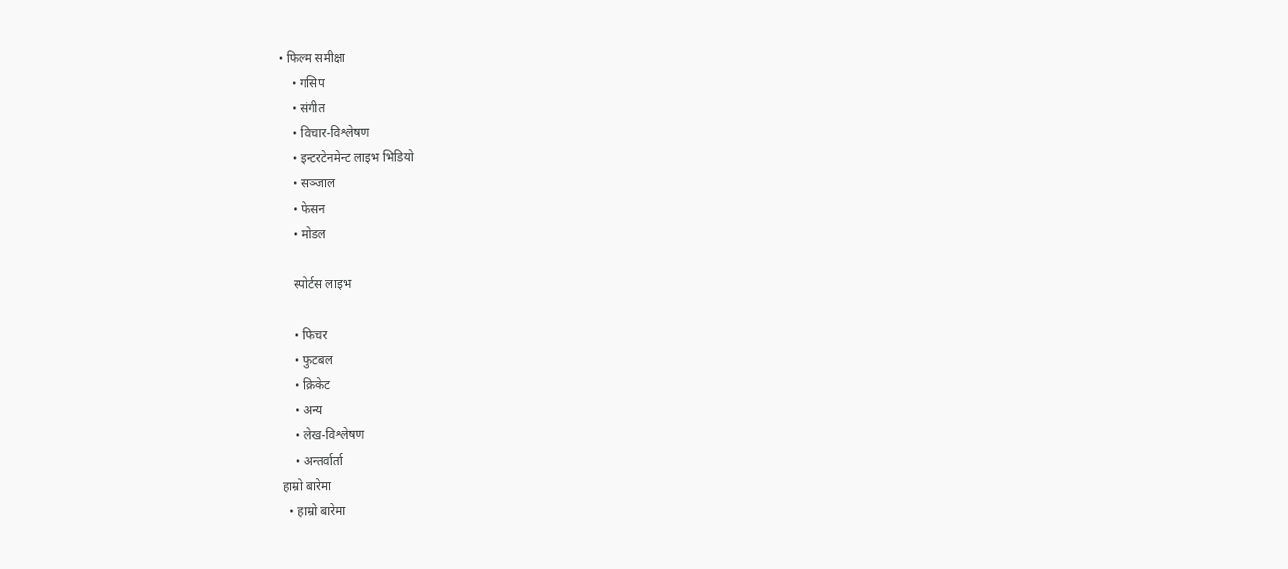• फिल्म समीक्षा
    • गसिप
    • संगीत
    • विचार-विश्लेषण
    • इन्टरटेनमेन्ट लाइभ भिडियो
    • सञ्जाल
    • फेसन
    • मोडल

    स्पोर्टस लाइभ

    • फिचर
    • फुटबल
    • क्रिकेट
    • अन्य
    • लेख-विश्लेषण
    • अन्तर्वार्ता
हाम्रो बारेमा
  • हाम्रो बारेमा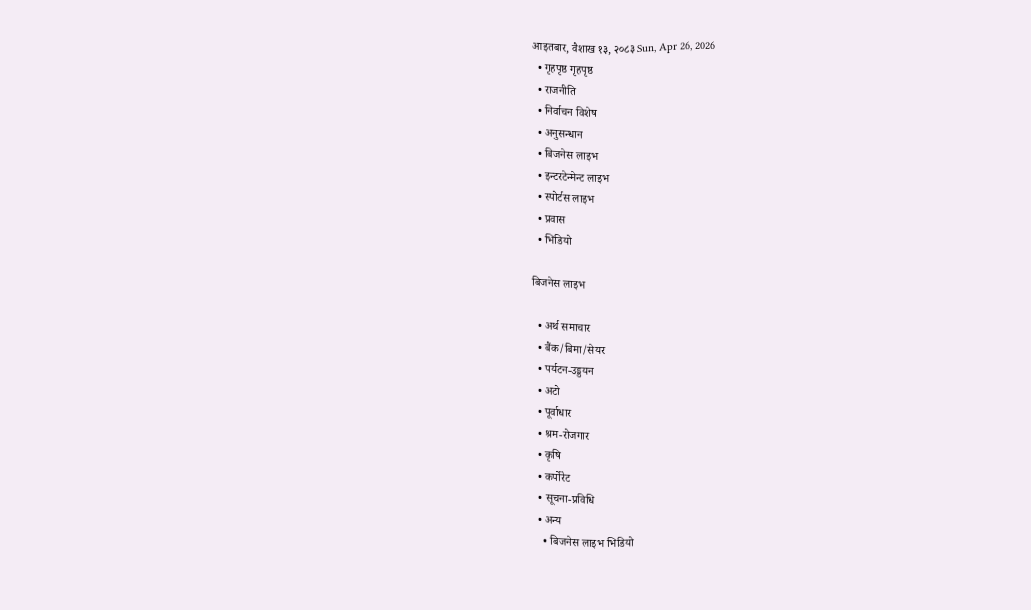आइतबार, वैशाख १३, २०८३ Sun, Apr 26, 2026
  • गृहपृष्ठ गृहपृष्ठ
  • राजनीति
  • निर्वाचन विशेष
  • अनुसन्धान
  • बिजनेस लाइभ
  • इन्टरटेन्मेन्ट लाइभ
  • स्पोर्टस लाइभ
  • प्रवास
  • भिडियो

बिजनेस लाइभ

  • अर्थ समाचार
  • बैंक/बिमा/सेयर
  • पर्यटन-उड्डयन
  • अटो
  • पूर्वाधार
  • श्रम-रोजगार
  • कृषि
  • कर्पोरेट
  • सूचना-प्रविधि
  • अन्य
    • बिजनेस लाइभ भिडियो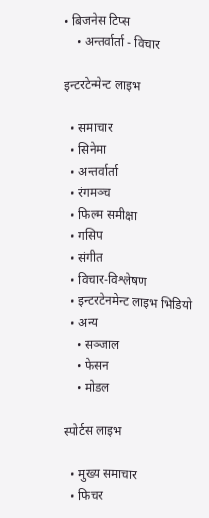• बिजनेस टिप्स
    • अन्तर्वार्ता - विचार

इन्टरटेन्मेन्ट लाइभ

  • समाचार
  • सिनेमा
  • अन्तर्वार्ता
  • रंगमञ्च
  • फिल्म समीक्षा
  • गसिप
  • संगीत
  • विचार-विश्लेषण
  • इन्टरटेनमेन्ट लाइभ भिडियो
  • अन्य
    • सञ्जाल
    • फेसन
    • मोडल

स्पोर्टस लाइभ

  • मुख्य समाचार
  • फिचर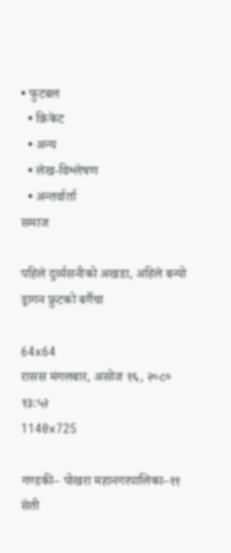• फुटबल
  • क्रिकेट
  • अन्य
  • लेख-विश्लेषण
  • अन्तर्वार्ता
समाज

पहिले दुर्व्यसनीको अखडा, अहिले बन्यो ड्रागन फ्रुटको बगैँचा

64x64
रासस मंगलबार, असोज १६, २०८०  १३:५२
1140x725

गण्डकी– पोखरा महानगरपालिका–११ सेती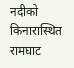नदीको किनारास्थित रामघाट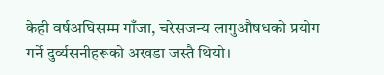केही वर्षअघिसम्म गाँजा, चरेसजन्य लागुऔषधको प्रयोग गर्ने दुर्व्यसनीहरूको अखडा जस्तै थियो।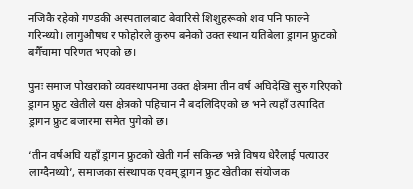नजिकै रहेको गण्डकी अस्पतालबाट बेवारिसे शिशुहरूको शव पनि फाल्ने गरिन्थ्यो। लागुऔषध र फोहोरले कुरुप बनेको उक्त स्थान यतिबेला ड्रागन फ्रुटको बगैँचामा परिणत भएको छ।

पुनः समाज पोखराको व्यवस्थापनमा उक्त क्षेत्रमा तीन वर्ष अघिदेखि सुरु गरिएको ड्रागन फ्रुट खेतीले यस क्षेत्रको पहिचान नै बदलिदिएको छ भने त्यहाँ उत्पादित ड्रागन फ्रुट बजारमा समेत पुगेको छ।

‘तीन वर्षअघि यहाँ ड्रागन फ्रुटको खेती गर्न सकिन्छ भन्ने विषय धेरैलाई पत्याउर लाग्दैनथ्यो’, समाजका संस्थापक एवम् ड्रागन फ्रुट खेतीका संयोजक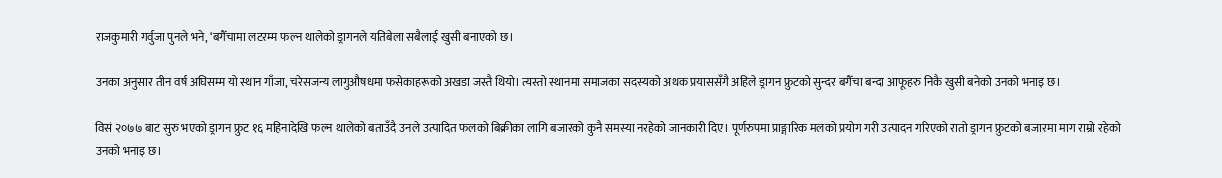राजकुमारी गर्वुजा पुनले भने, ‘बगैँचामा लटरम्म फल्न थालेको ड्रागनले यतिबेला सबैलाई खुसी बनाएको छ।

उनका अनुसार तीन वर्ष अघिसम्म यो स्थान गाँजा, चरेसजन्य लागुऔषधमा फसेकाहरूको अखडा जस्तै थियो। त्यस्तो स्थानमा समाजका सदस्यको अथक प्रयाससँगै अहिले ड्रागन फ्रुटको सुन्दर बगैँचा बन्दा आफूहरु निकै खुसी बनेको उनको भनाइ छ।

विसं २०७७ बाट सुरु भएको ड्रागन फ्रुट १६ महिनादेखि फल्न थालेको बताउँदै उनले उत्पादित फलको बिक्रीका लागि बजारको कुनै समस्या नरहेको जानकारी दिए। पूर्णरुपमा प्राङ्गारिक मलको प्रयोग गरी उत्पादन गरिएको रातो ड्रागन फ्रुटको बजारमा माग राम्रो रहेको उनको भनाइ छ।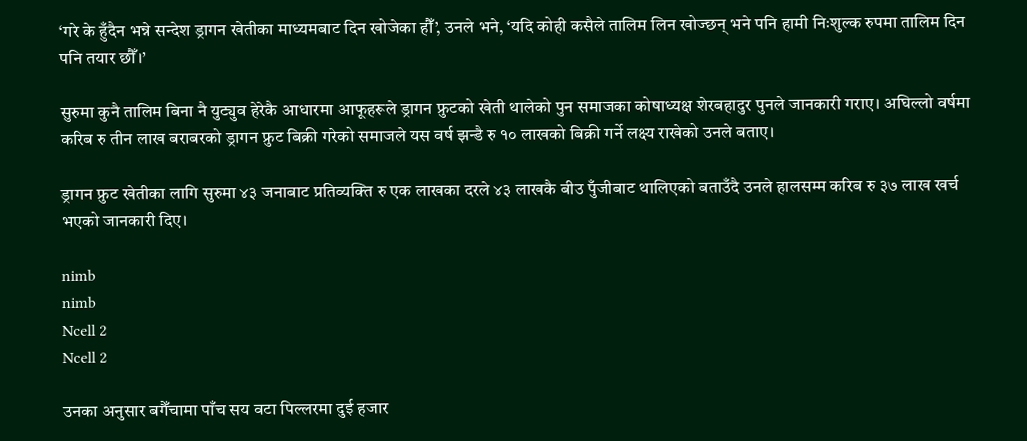‘गरे के हुँदैन भन्ने सन्देश ड्रागन खेतीका माध्यमबाट दिन खोजेका हौँ’, उनले भने, ‘यदि कोही कसैले तालिम लिन खोज्छन् भने पनि हामी निःशुल्क रुपमा तालिम दिन पनि तयार छौँ।’

सुरुमा कुनै तालिम बिना नै युट्युव हेरेकै आधारमा आफूहरूले ड्रागन फ्रुटको खेती थालेको पुन समाजका कोषाध्यक्ष शेरबहादुर पुनले जानकारी गराए। अघिल्लो वर्षमा करिब रु तीन लाख बराबरको ड्रागन फ्रुट बिक्री गरेको समाजले यस वर्ष झन्डै रु १० लाखको बिक्री गर्ने लक्ष्य राखेको उनले बताए।

ड्रागन फ्रुट खेतीका लागि सुरुमा ४३ जनाबाट प्रतिव्यक्ति रु एक लाखका दरले ४३ लाखकै बीउ पुँजीबाट थालिएको बताउँदै उनले हालसम्म करिब रु ३७ लाख खर्च भएको जानकारी दिए।

nimb
nimb
Ncell 2
Ncell 2

उनका अनुसार बगैँचामा पाँच सय वटा पिल्लरमा दुई हजार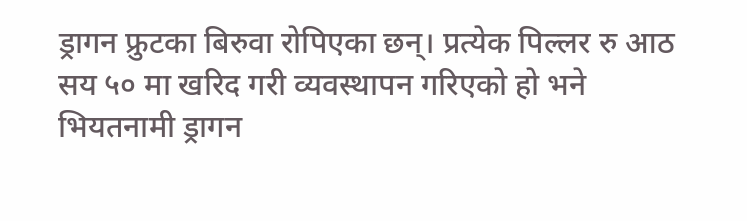ड्रागन फ्रुटका बिरुवा रोपिएका छन्। प्रत्येक पिल्लर रु आठ सय ५० मा खरिद गरी व्यवस्थापन गरिएको हो भने भियतनामी ड्रागन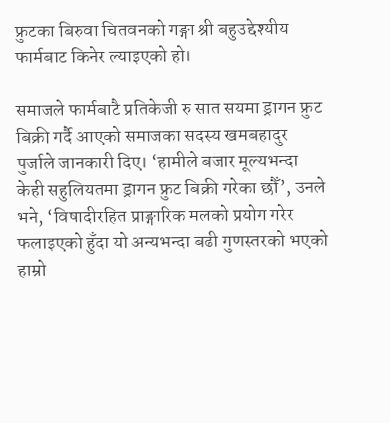फ्रुटका बिरुवा चितवनको गङ्गा श्री बहुउद्देश्यीय फार्मबाट किनेर ल्याइएको हो।

समाजले फार्मबाटै प्रतिकेजी रु सात सयमा ड्रागन फ्रुट बिक्री गर्दै आएको समाजका सदस्य खमबहादुर पुर्जाले जानकारी दिए। ‘हामीले बजार मूल्यभन्दा केही सहुलियतमा ड्रागन फ्रुट बिक्री गरेका छौँ’, उनले भने, ‘विषादीरहित प्राङ्गारिक मलको प्रयोग गरेर फलाइएको हुँदा यो अन्यभन्दा बढी गुणस्तरको भएको हाम्रो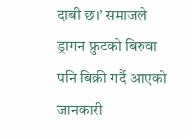दाबी छ।’ समाजले ड्रागन फ्रुटको बिरुवा पनि बिक्री गर्दै आएको जानकारी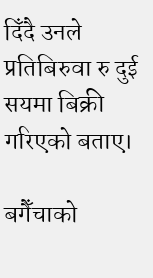दिँदै उनले प्रतिबिरुवा रु दुई सयमा बिक्री गरिएको बताए।

बगैँचाको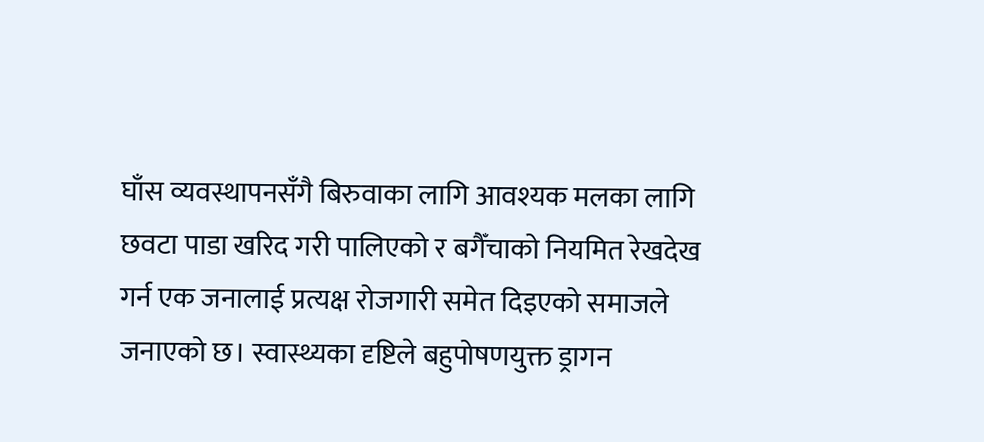घाँस व्यवस्थापनसँगै बिरुवाका लागि आवश्यक मलका लागि छवटा पाडा खरिद गरी पालिएको र बगैँचाको नियमित रेखदेख गर्न एक जनालाई प्रत्यक्ष रोजगारी समेत दिइएको समाजले जनाएको छ। स्वास्थ्यका दृष्टिले बहुपोषणयुक्त ड्रागन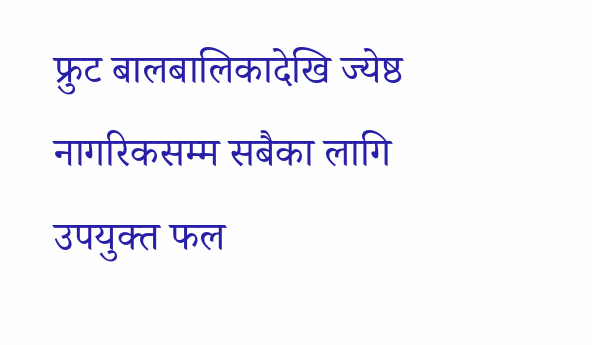फ्रुट बालबालिकादेखि ज्येष्ठ नागरिकसम्म सबैका लागि उपयुक्त फल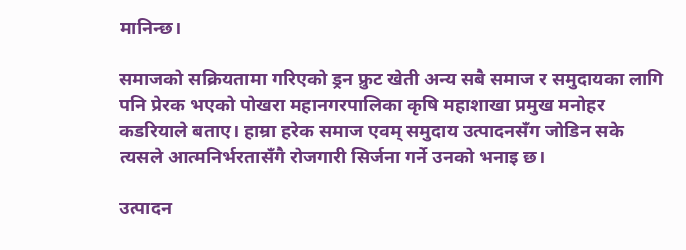मानिन्छ।

समाजको सक्रियतामा गरिएको ड्रन फ्रुट खेती अन्य सबै समाज र समुदायका लागि पनि प्रेरक भएको पोखरा महानगरपालिका कृषि महाशाखा प्रमुख मनोहर कडरियाले बताए। हाम्रा हरेक समाज एवम् समुदाय उत्पादनसँग जोडिन सके त्यसले आत्मनिर्भरतासँगै रोजगारी सिर्जना गर्ने उनको भनाइ छ।

उत्पादन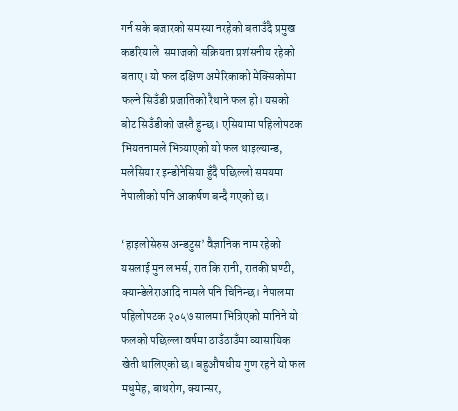गर्न सके बजारको समस्या नरहेको बताउँदै प्रमुख कडरियाले  समाजको सक्रियता प्रशंसनीय रहेको बताए। यो फल दक्षिण अमेरिकाको मेक्सिकोमा फल्ने सिउँडी प्रजातिको रैथाने फल हो। यसको बोट सिउँडीको जस्तै हुन्छ। एसियामा पहिलोपटक भियतनामले भित्र्याएको यो फल थाइल्यान्ड, मलेसिया र इन्डोनेसिया हुँदै पछिल्लो समयमा नेपालीको पनि आकर्षण बन्दै गएको छ।

‘हाइलोसेरुस अन्डटुस’ वैज्ञानिक नाम रहेको यसलाई मुन लभर्स, रात कि रानी, रातकी घण्टी, क्यान्डेलेराआदि नामले पनि चिनिन्छ। नेपालमा पहिलोपटक २०५७ सालमा भित्रिएको मानिने यो फलको पछिल्ला वर्षमा ठाउँठाउँमा व्यासायिक खेती थालिएको छ। बहुऔषधीय गुण रहने यो फल मधुमेह, बाथरोग, क्यान्सर,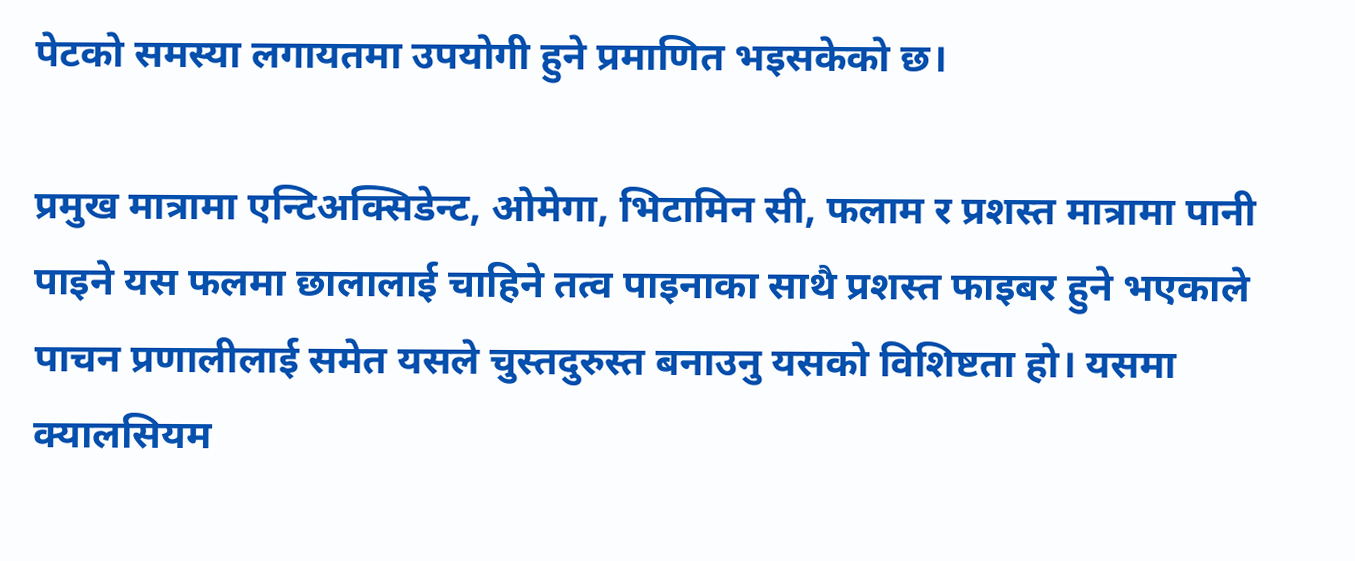पेटको समस्या लगायतमा उपयोगी हुने प्रमाणित भइसकेको छ।

प्रमुख मात्रामा एन्टिअक्सिडेन्ट, ओमेगा, भिटामिन सी, फलाम र प्रशस्त मात्रामा पानी पाइने यस फलमा छालालाई चाहिने तत्व पाइनाका साथै प्रशस्त फाइबर हुने भएकाले पाचन प्रणालीलाई समेत यसले चुस्तदुरुस्त बनाउनु यसको विशिष्टता हो। यसमा क्यालसियम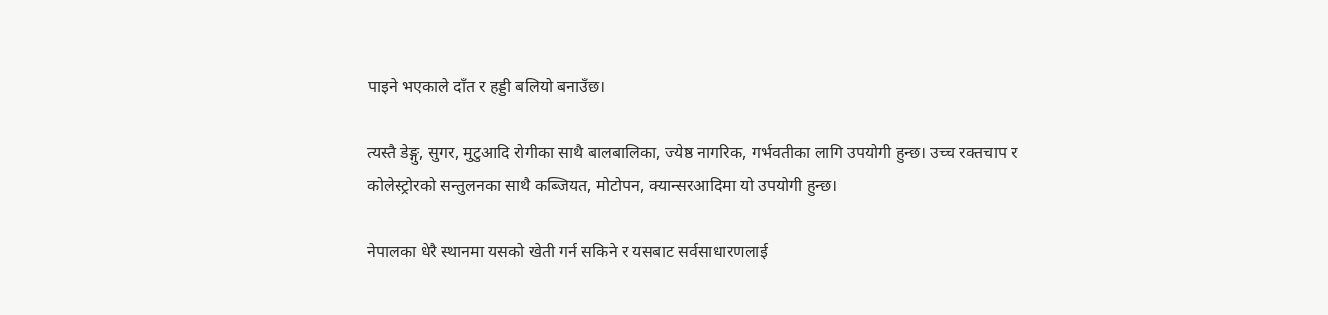पाइने भएकाले दाँत र हड्डी बलियो बनाउँछ।

त्यस्तै डेङ्गु, सुगर, मुटुआदि रोगीका साथै बालबालिका, ज्येष्ठ नागरिक, गर्भवतीका लागि उपयोगी हुन्छ। उच्च रक्तचाप र कोलेस्ट्रोरको सन्तुलनका साथै कब्जियत, मोटोपन, क्यान्सरआदिमा यो उपयोगी हुन्छ।

नेपालका धेरै स्थानमा यसको खेती गर्न सकिने र यसबाट सर्वसाधारणलाई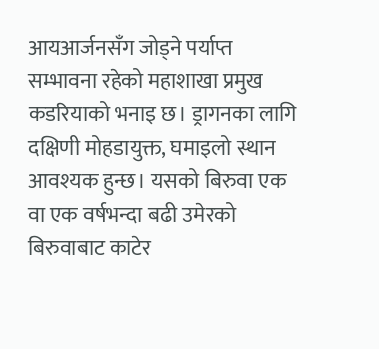आयआर्जनसँग जोड्ने पर्याप्त सम्भावना रहेको महाशाखा प्रमुख कडरियाको भनाइ छ। ड्रागनका लागि दक्षिणी मोहडायुक्त, घमाइलो स्थान आवश्यक हुन्छ। यसको बिरुवा एक वा एक वर्षभन्दा बढी उमेरको बिरुवाबाट काटेर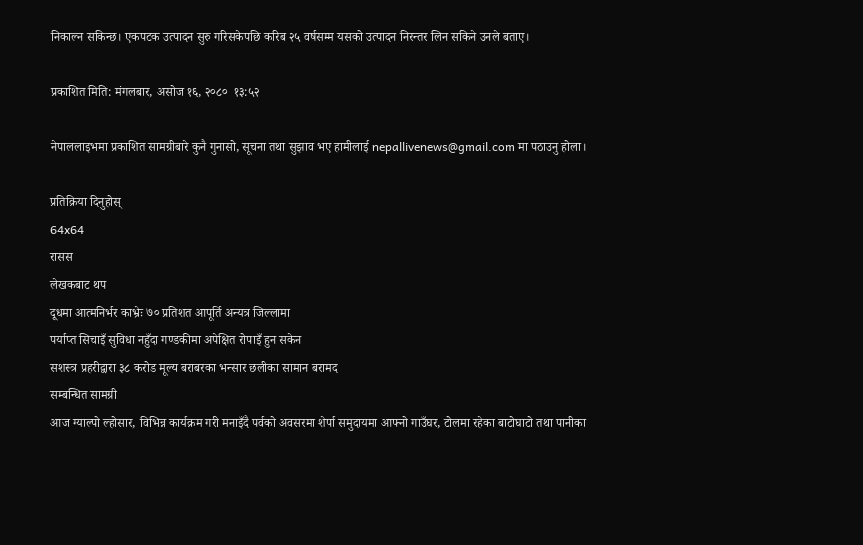निकाल्न सकिन्छ। एकपटक उत्पादन सुरु गरिसकेपछि करिब २५ वर्षसम्म यसको उत्पादन निरन्तर लिन सकिने उनले बताए।

प्रकाशित मिति: मंगलबार, असोज १६, २०८०  १३:५२

नेपाललाइभमा प्रकाशित सामग्रीबारे कुनै गुनासो, सूचना तथा सुझाव भए हामीलाई nepallivenews@gmail.com मा पठाउनु होला।

प्रतिक्रिया दिनुहोस्
64x64
रासस
लेखकबाट थप
दूधमा आत्मनिर्भर काभ्रेः ७० प्रतिशत आपूर्ति अन्यत्र जिल्लामा
पर्याप्त सिचाइँ सुविधा नहुँदा गण्डकीमा अपेक्षित रोपाइँ हुन सकेन
सशस्त्र प्रहरीद्वारा ३८ करोड मूल्य बराबरका भन्सार छलीका सामान बरामद
सम्बन्धित सामग्री
आज ग्याल्पो ल्होसार, विभिन्न कार्यक्रम गरी मनाइँदै पर्वको अवसरमा शेर्पा समुदायमा आफ्नो गाउँघर, टोलमा रहेका बाटोघाटो तथा पानीका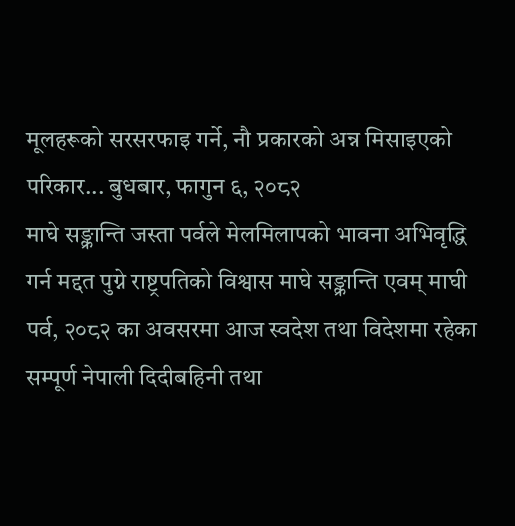मूलहरूको सरसरफाइ गर्ने, नौ प्रकारको अन्न मिसाइएको परिकार... बुधबार, फागुन ६, २०८२
माघे सङ्क्रान्ति जस्ता पर्वले मेलमिलापको भावना अभिवृद्धि गर्न मद्दत पुग्ने राष्ट्रपतिको विश्वास माघे सङ्क्रान्ति एवम् माघी पर्व, २०८२ का अवसरमा आज स्वदेश तथा विदेशमा रहेका सम्पूर्ण नेपाली दिदीबहिनी तथा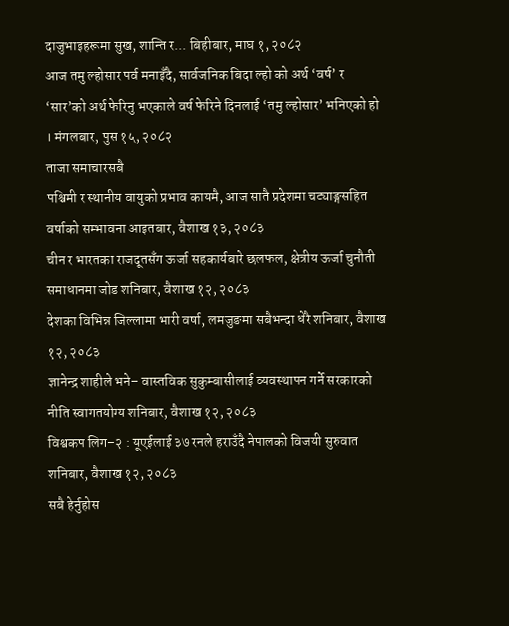दाजुभाइहरूमा सुख, शान्ति र... बिहीबार, माघ १, २०८२
आज तमु ल्होसार पर्व मनाइँदै, सार्वजनिक बिदा ल्हो को अर्थ ‘वर्ष’ र ‘सार’को अर्थ फेरिनु भएकाले वर्ष फेरिने दिनलाई ‘तमु ल्होसार’ भनिएको हो । मंगलबार, पुस १५, २०८२
ताजा समाचारसबै
पश्चिमी र स्थानीय वायुको प्रभाव कायमै, आज सातै प्रदेशमा चट्याङ्गसहित वर्षाको सम्भावना आइतबार, वैशाख १३, २०८३
चीन र भारतका राजदूतसँग ऊर्जा सहकार्यबारे छलफल, क्षेत्रीय ऊर्जा चुनौती समाधानमा जोड शनिबार, वैशाख १२, २०८३
देशका विभिन्न जिल्लामा भारी वर्षा, लमजुङमा सबैभन्दा धेरै शनिबार, वैशाख १२, २०८३
ज्ञानेन्द्र शाहीले भने– वास्तविक सुकुम्बासीलाई व्यवस्थापन गर्ने सरकारको नीति स्वागतयोग्य शनिबार, वैशाख १२, २०८३
विश्वकप लिग–२ : यूएईलाई ३७ रनले हराउँदै नेपालको विजयी सुरुवात शनिबार, वैशाख १२, २०८३
सबै हेर्नुहोस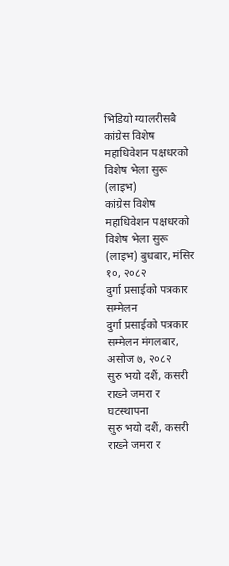भिडियो ग्यालरीसबै
कांग्रेस विशेष महाधिवेशन पक्षधरको विशेष भेला सुरू (लाइभ)
कांग्रेस विशेष महाधिवेशन पक्षधरको विशेष भेला सुरू (लाइभ) बुधबार, मंसिर १०, २०८२
दुर्गा प्रसाईको पत्रकार सम्मेलन
दुर्गा प्रसाईको पत्रकार सम्मेलन मंगलबार, असोज ७, २०८२
सुरु भयो दशैं, कसरी राख्ने जमरा र घटस्थापना
सुरु भयो दशैं, कसरी राख्ने जमरा र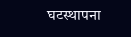घटस्थापना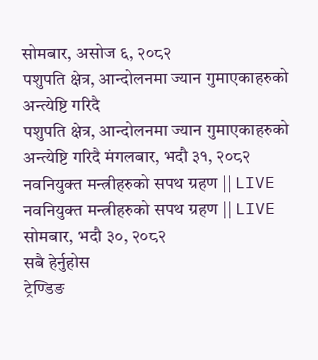सोमबार, असोज ६, २०८२
पशुपति क्षेत्र, आन्दोलनमा ज्यान गुमाएकाहरुको अन्त्येष्टि गरिदै
पशुपति क्षेत्र, आन्दोलनमा ज्यान गुमाएकाहरुको अन्त्येष्टि गरिदै मंगलबार, भदौ ३१, २०८२
नवनियुक्त मन्त्रीहरुको सपथ ग्रहण || LIVE
नवनियुक्त मन्त्रीहरुको सपथ ग्रहण || LIVE सोमबार, भदौ ३०, २०८२
सबै हेर्नुहोस
ट्रेण्डिङ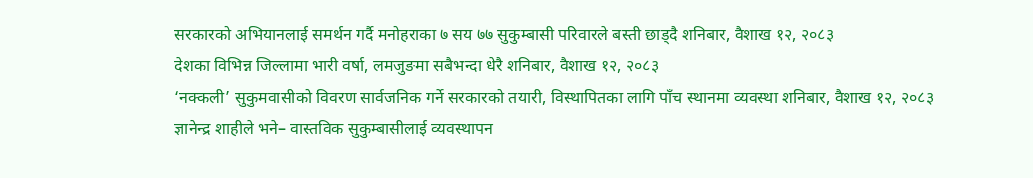सरकारको अभियानलाई समर्थन गर्दै मनोहराका ७ सय ७७ सुकुम्बासी परिवारले बस्ती छाड्दै शनिबार, वैशाख १२, २०८३
देशका विभिन्न जिल्लामा भारी वर्षा, लमजुङमा सबैभन्दा धेरै शनिबार, वैशाख १२, २०८३
‘नक्कली’ सुकुमवासीको विवरण सार्वजनिक गर्ने सरकारको तयारी, विस्थापितका लागि पाँच स्थानमा व्यवस्था शनिबार, वैशाख १२, २०८३
ज्ञानेन्द्र शाहीले भने– वास्तविक सुकुम्बासीलाई व्यवस्थापन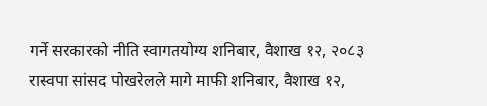गर्ने सरकारको नीति स्वागतयोग्य शनिबार, वैशाख १२, २०८३
रास्वपा सांसद पोखरेलले मागे माफी शनिबार, वैशाख १२,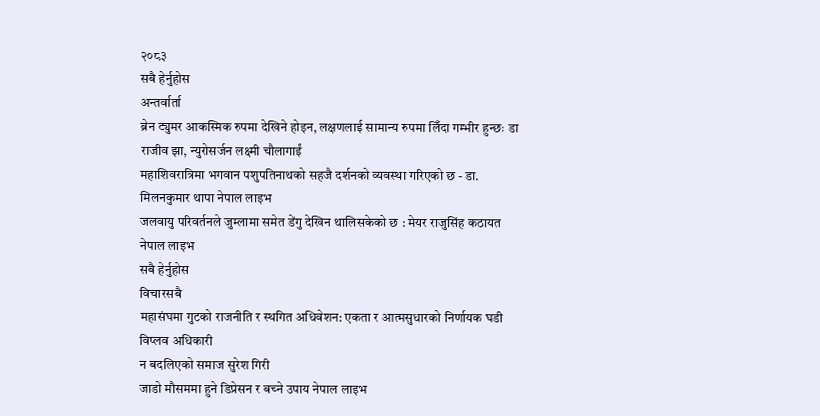२०८३
सबै हेर्नुहोस
अन्तर्वार्ता
ब्रेन ट्युमर आकस्मिक रुपमा देखिने होइन, लक्षणलाई सामान्य रुपमा लिँदा गम्भीर हुन्छः डा राजीव झा, न्युरोसर्जन लक्ष्मी चौलागाईं
महाशिवरात्रिमा भगवान पशुपतिनाथको सहजै दर्शनको व्यवस्था गरिएको छ - डा. मिलनकुमार थापा नेपाल लाइभ
जलवायु परिवर्तनले जुम्लामा समेत डेंगु देखिन थालिसकेको छ : मेयर राजुसिंह कठायत  नेपाल लाइभ
सबै हेर्नुहोस
विचारसबै
महासंघमा गुटको राजनीति र स्थगित अधिवेशन: एकता र आत्मसुधारको निर्णायक घडी विप्लव अधिकारी
न बदलिएको समाज सुरेश गिरी
जाडो मौसममा हुने डिप्रेसन र बच्ने उपाय नेपाल लाइभ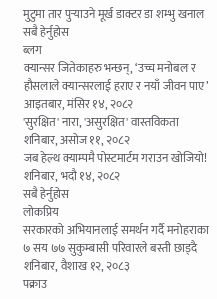मुटुमा तार पुर्‍याउने मूर्ख डाक्टर डा शम्भु खनाल
सबै हेर्नुहोस
ब्लग
क्यान्सर जितेकाहरु भन्छन्, ‘उच्च मनोबल र हौसलाले क्यान्सरलाई हराए र नयाँ जीवन पाए’ आइतबार, मंसिर १४, २०८२
'सुरक्षित' नारा, 'असुरक्षित' वास्तविकता शनिबार, असोज ११, २०८२
जब हेल्थ क्याम्पमै पोस्टमार्टम गराउन खोजियो! शनिबार, भदौ १४, २०८२
सबै हेर्नुहोस
लोकप्रिय
सरकारको अभियानलाई समर्थन गर्दै मनोहराका ७ सय ७७ सुकुम्बासी परिवारले बस्ती छाड्दै शनिबार, वैशाख १२, २०८३
पक्राउ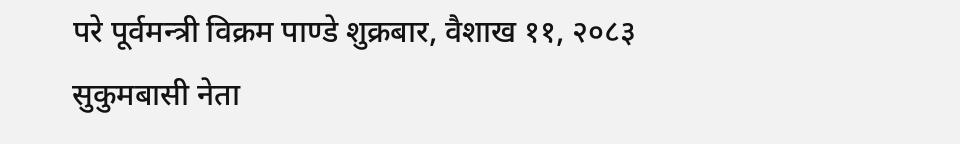परे पूर्वमन्त्री विक्रम पाण्डे शुक्रबार, वैशाख ११, २०८३
सुकुमबासी नेता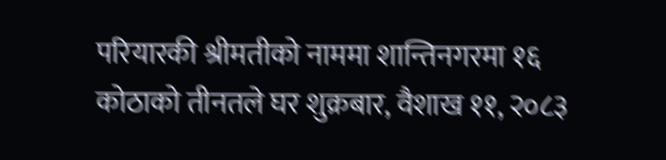परियारकी श्रीमतीको नाममा शान्तिनगरमा १६ कोठाको तीनतले घर शुक्रबार, वैशाख ११, २०८३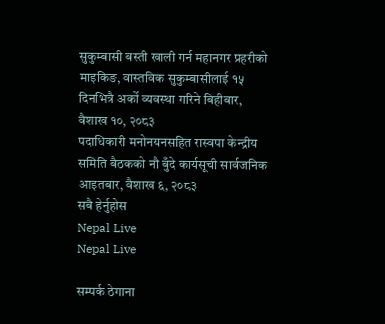सुकुम्बासी बस्ती खाली गर्न महानगर प्रहरीको माइकिङ, वास्तविक सुकुम्बासीलाई १५ दिनभित्रै अर्को व्यवस्था गरिने बिहीबार, वैशाख १०, २०८३
पदाधिकारी मनोनयनसहित रास्वपा केन्द्रीय समिति बैठकको नौ बुँदे कार्यसूची सार्वजनिक आइतबार, वैशाख ६, २०८३
सबै हेर्नुहोस
Nepal Live
Nepal Live

सम्पर्क ठेगाना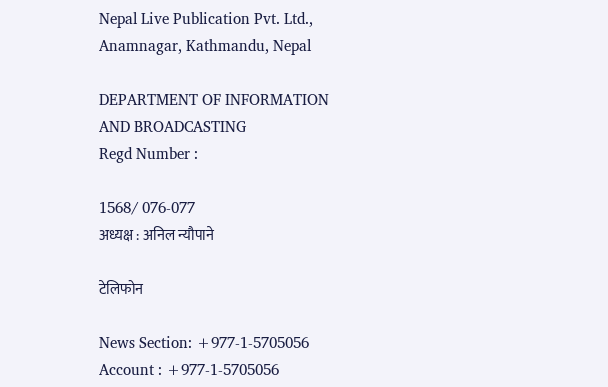Nepal Live Publication Pvt. Ltd.,
Anamnagar, Kathmandu, Nepal

DEPARTMENT OF INFORMATION
AND BROADCASTING
Regd Number :

1568/ 076-077
अध्यक्ष : अनिल न्यौपाने

टेलिफोन

News Section: +977-1-5705056
Account : +977-1-5705056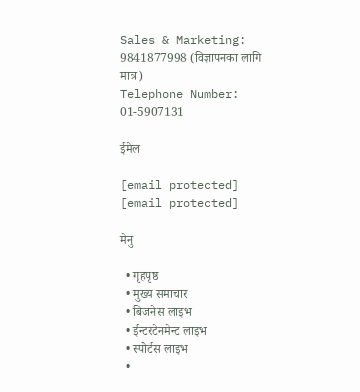Sales & Marketing: 9841877998 (विज्ञापनका लागि मात्र)
Telephone Number: 01-5907131

ईमेल

[email protected]
[email protected]

मेनु

  • गृहपृष्ठ
  • मुख्य समाचार
  • बिजनेस लाइभ
  • ईन्टरटेनमेन्ट लाइभ
  • स्पोर्टस लाइभ
  •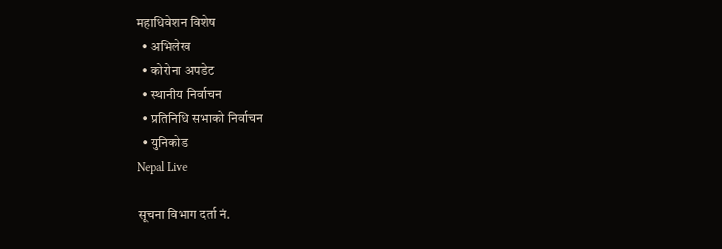महाधिवेशन विशेष
  • अभिलेख
  • कोरोना अपडेट
  • स्थानीय निर्वाचन
  • प्रतिनिधि सभाको निर्वाचन
  • युनिकोड
Nepal Live

सूचना विभाग दर्ता नं.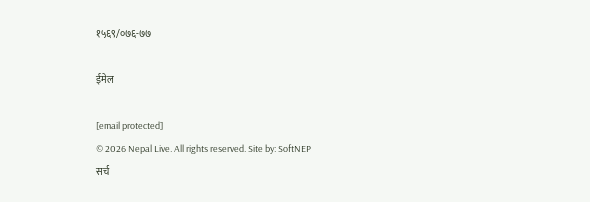१५६९/०७६-७७

ईमेल

[email protected]
© 2026 Nepal Live. All rights reserved. Site by: SoftNEP
सर्च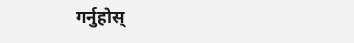गर्नुहोस्